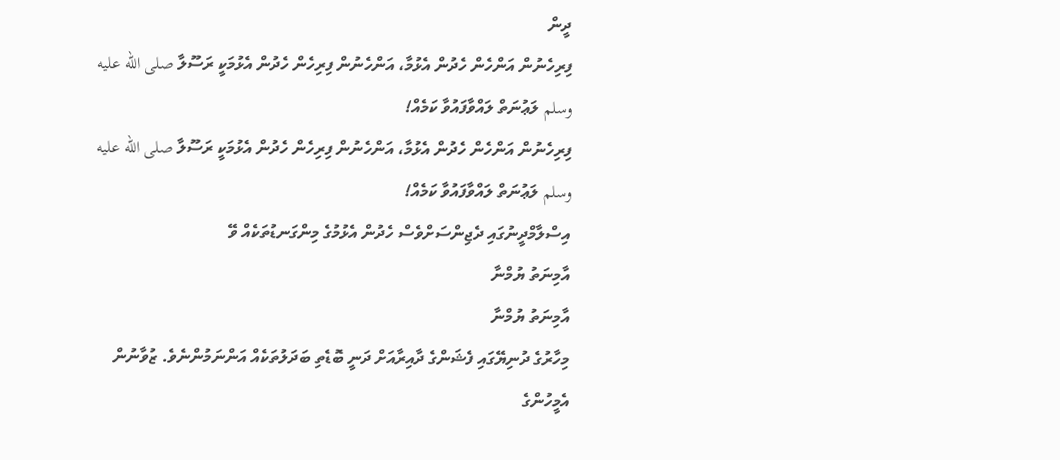ދީން
ފިރިހެނުން އަންހެން ހެދުން އެޅުމާ، އަންހެނުން ފިރިހެން ހެދުން އެޅުމަކީ ރަސޫލާ صلى الله عليه وسلم ލަޢުނަތް ލައްވާފައުވާ ކަމެއް!
ފިރިހެނުން އަންހެން ހެދުން އެޅުމާ، އަންހެނުން ފިރިހެން ހެދުން އެޅުމަކީ ރަސޫލާ صلى الله عليه وسلم ލަޢުނަތް ލައްވާފައުވާ ކަމެއް!
އިސްލާމްދީނުގައި ދެޖިންސަށްވެސް ހެދުން އެޅުމުގެ މިންގަނޑުތަކެއް ވޭ
އާމިނަތު ޔުމްނާ
އާމިނަތު ޔުމްނާ
މިހާރުގެ ދުނިޔޭގައި ފެޝަންގެ ދާއިރާއަށް ދަނީ ބޮޑެތި ބަދަލުތަކެއް އަންނަމުންނެވެ. ޒުވާނުން އެމީހުންގެ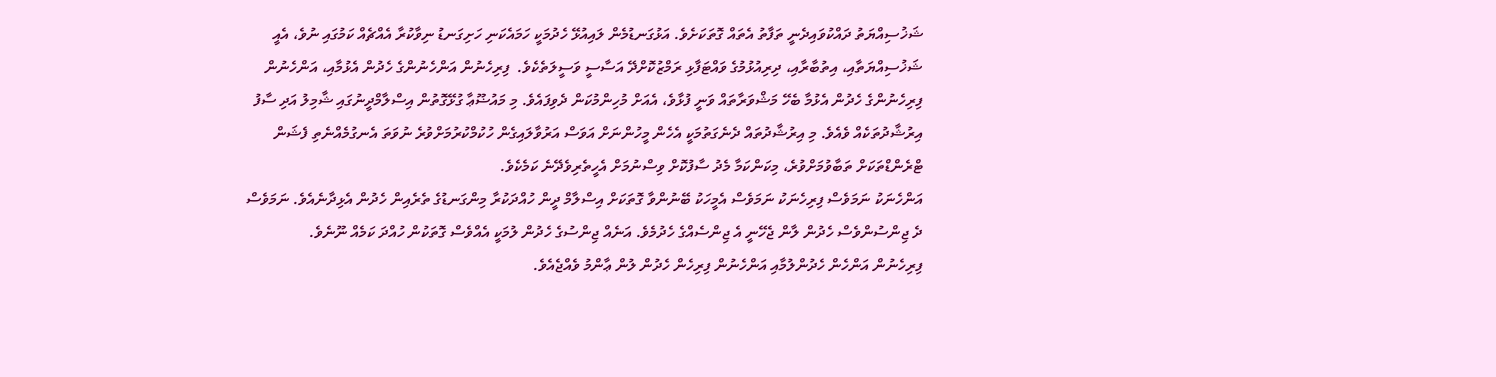ޝަޚުސިއްޔަތު ދައްކުވައިދެނީ ތަފާތު އެތައް ގޮތަކަށެވެ. އަޅުގަނޑުމެން ލައިއުޅޭ ހެދުމަކީ ހަމައެކަނި ހަށިގަނޑު ނިވާކުރާ އެއްޗެއް ކަމުގައި ނުވެ، އެއީ ޝަޚުސިއްޔަތާއި، އިތުބާރާއި، ދިރިއުޅުމުގެ ވައްޓަފާޅި ރަމްޒުކޮށްދޭ އަސާސީ ވަސީލަތެކެވެ.  ފިރިހެނުން އަންހެނުންގެ ހެދުން އެޅުމާއި، އަންހެނުން ފިރިހެނުންގެ ހެދުން އެޅުމާ ބެހޭ މަޝްވަރާތައް ވަނީ ފުޅާވެ، އެއަށް މުހިންމުކަން ދެވިފައެވެ. މި މައުޟޫޢާ ގުޅޭގޮތުން އިސްލާމްދީނުގައި ޝާމިލު އަދި ސާފު އިރުޝާދުތަކެއް ވެއެވެ. މި އިރުޝާދުތައް ދެނެގަތުމަކީ އެހެން މީހުންނަށް އަވަސް އަރުވާލައިގެން ހުކުމްކުރުމަށްވުރެ ނުވަތަ އެނގުމެއްނެތި ފެޝަން ޓްރެންޑްތަކަށް ތަބާވުމަށްވުރެ، މިކަންކަމާ މެދު ސާފުކޮށް ވިސްނުމަށް އެހީތެރިވެދޭނެ ކަމެކެވެ.
އަންހެނަކު ނަމަވެސް ފިރިހެނަކު ނަމަވެސް އެމީހަކު ބޭނުންވާ ގޮތަކަށް އިސްލާމް ދީން ހުއްދަކުރާ މިންގަނޑުގެ ތެރެއިން ހެދުން އެޅިދާނެއެވެ. ނަމަވެސް ދެ ޖިންސުންވެސް ހެދުން ލާން ޖެހޭނީ އެ ޖިންސެއްގެ ހެދުމެވެ. އަނެއް ޖިންސުގެ ހެދުން ލުމަކީ އެއްވެސް ގޮތަކުން ހުއްދަ ކަމެއް ނޫނެވެ.
ފިރިހެނުން އަންހެން ހެދުންލުމާއި އަންހެނުން ފިރިހެން ހެދުން ލުން ޢާންމު ވެއްޖެއެވެ.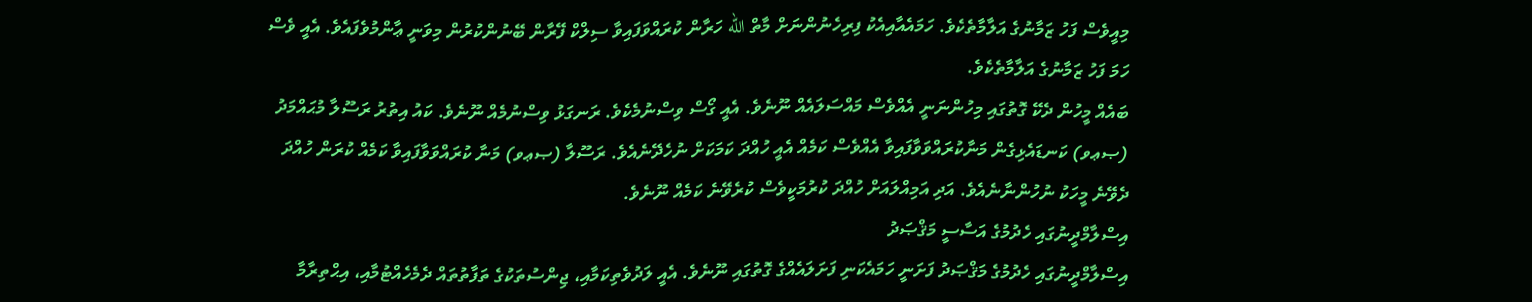މިއީވެސް ފަހު ޒަމާނުގެ އަލާމާތެކެވެ. ހަމައެއާއިއެކު ފިރިހެނުންނަށް މާތް الله ހަރާން ކުރައްވަފައިވާ ސިލްކް ފޭރާން ބޭނުންކުރުން މިވަނީ ޢާންމުވެފައެވެ. އެއީ ވެސް ހަމަ ފަހު ޒަމާނުގެ އަލާމާތެކެވެ.
ބައެއް މީހުން ދެކޭ ގޮތުގައި މިހުންނަނީ އެއްވެސް މައްސަލައެއް ނޫނެވެ. އެއީ ގޯސް ވިސްނުމެކެވެ. ރަނގަޅު ވިސްނުމެއް ނޫނެވެ. ކައު އިތުރު ރަސޫލާ މުޙައްމަދު (ޞޢވ) ކަނޑައެޅިގެން މަނާކުރައްވަވާފައިވާ އެއްވެސް ކަމެއް އެއީ ހުއްދަ ކަމަކަށް ނުހެދޭނެއެވެ. ރަސޫލާ (ޞޢވ) މަނާ ކުރައްވަވާފައިވާ ކަމެއް ކުރަން ހުއްދަ ދެވޭނެ މީހަކު ނުހުންނާނެއެވެ. އަދި އަމިއްލައަށް ހުއްދަ ކުރުމަކީވެސް ކުރެވޭނެ ކަމެއް ނޫނެވެ.
އިސްލާމްދީނުގައި ހެދުމުގެ އަސާސީ މަޤްޞަދު
އިސްލާމްދީނުގައި ހެދުމުގެ މަޤްޞަދު ފަށަނީ ހަމައެކަނި ފަށަލައެއްގެ ގޮތުގައި ނޫނެވެ. އެއީ ލަދުވެތިކަމާއި، ޖިންސުތަކުގެ ތަފާތުތައް ދެމެހެއްޓުމާއި، އިޙްތިރާމާ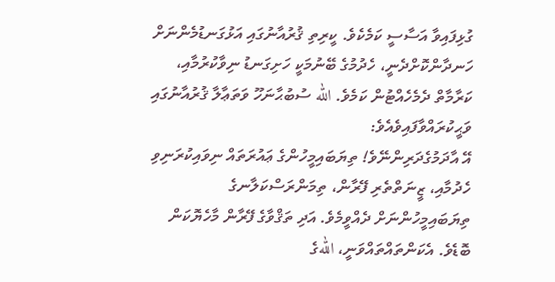ގުޅިފައިވާ އަސާސީ ކަމެކެވެ. ކީރިތި ޤުރުއާނުގައި އަޅުގަނޑުމެންނަށް ހަނދާންކޮށްދެނީ، ހެދުމުގެ ބޭނުމަކީ ހަށިގަނޑު ނިވާކުރުމާއި، ކަރާމާތް ދެމެހެއްޓުން ކަމެވެ. الله ސުބުޙާނަހޫ ވަތަޢާލާ ޤުރުއާނުގައި ވަޙީކުރައްވާފައިވެއެވެ:
އޭ އާދަމުގެދަރިންނޭވެ! ތިޔަބައިމީހުންގެ ޢައުރަތައް ނިވައިކުރަނިވި ހެދުމާއި، ޒީނަތްތެރި ފޭރާން، ތިމަންރަސްކަލާނގެ ތިޔަބައިމީހުންނަށް ދެއްވީމެވެ. އަދި ތަޤްވާގެ ފޭރާން މާހެޔޮކަން ބޮޑެވެ. އެކަންތައްތައްވަނީ، اللهގެ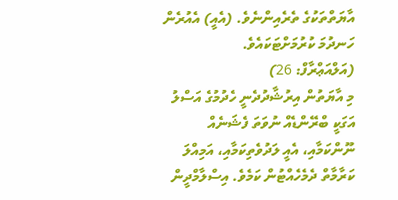އާޔަތްތަކުގެ ތެރެއިންނެވެ. (އެއީ) އެއުރެން ހަނދުމަ ކުރުމަށްޓަކައެވެ.
(އަލްއަޢްރާފް: 26)
މި އާޔަތުން އިރުޝާދުދެނީ ހެދުމުގެ އަސްލު އަގަކީ ބްރޭންޑެއް ނުވަތަ ފެޝަނެއް ނޫންކަމާއި، އެއީ ލަދުވެތިކަމާއި، އަމިއްލަ ކަރާމާތް ދެމެހެއްޓުން ކަމެވެ. އިސްލާމްދީން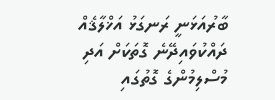ބާރުއަޅަނީ ރަނގަޅު އަޚްލާޤެއް ދައްކުވައިދޭނެ ގޮތަކަށް އަދި މުސްލިމުންގެ ގޮތުގައި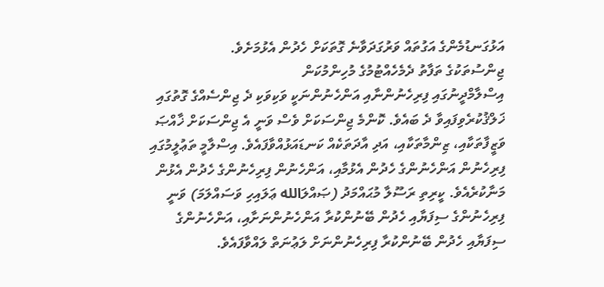އަޅުގަނޑުމެންގެ އަގުތައް ވަރުގަދަވާނެ ގޮތަކަށް ހެދުން އެޅުމަށެވެ.
ޖިންސުތަކުގެ ތަފާތު ދެމެހެއްޓުމުގެ މުހިންމުކަން
އިސްލާމްދީނުގައި ފިރިހެނުންނާއި އަންހެނުންނަކީ ވަކިވަކި ދެ ޖިންސެއްގެ ގޮތުގައި ޚަލްޤުކުރެވިފައިވާ ދެ ބައެވެ. ކޮންމެ ޖިންސަކަށް ވެސް ވަނީ އެ ޖިންސަކަށް ޚާއްޞަ ވަޒީފާތަކާއި، ޒިންމާތަކާއި، އަދި އާދަތަކެއް ކަނޑައަޅުއްވާފައެވެ. އިސްލާމީ ތަޢުލީމުގައި ފިރިހެނުން އަންހެނުންގެ ހެދުން އެޅުމާއި، އަންހެނުން ފިރިހެނުންގެ ހެދުން އެޅުން މަނާކުރެއެވެ. ކީރިތި ރަސޫލާ މުޙައްމަދު (ޞައްލަالله ޢަލައިހި ވަސައްލަމަ) ވަނީ ފިރިހެނުންގެ ސިފަޔާއި ހެދުން ބޭނުންކުރާ އަންހެނުންނަށާއި، އަންހެނުންގެ ސިފަޔާއި ހެދުން ބޭނުންކުރާ ފިރިހެނުންނަށް ލަޢުނަތް ލައްވާފައެވެ.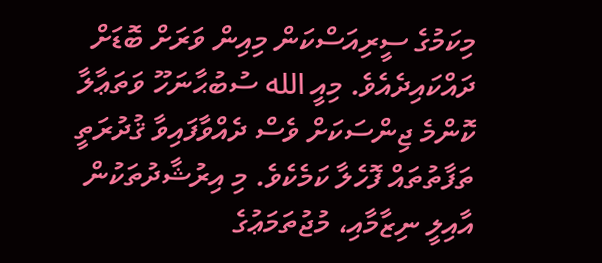މިކަމުގެ ސީރިއަސްކަން މިއިން ވަރަށް ބޮޑަށް ދައްކައިދެއެވެ. މިއީ الله ސުބުޙާނަހޫ ވަތަޢާލާ ކޮންމެ ޖިންސަކަށް ވެސް ދެއްވާފައިވާ ޤުދުރަތީ ތަފާތުތައް ފޮހެލާ ކަމެކެވެ. މި އިރުޝާދުތަކުން އާއިލީ ނިޒާމާއި، މުޖުތަމަޢުގެ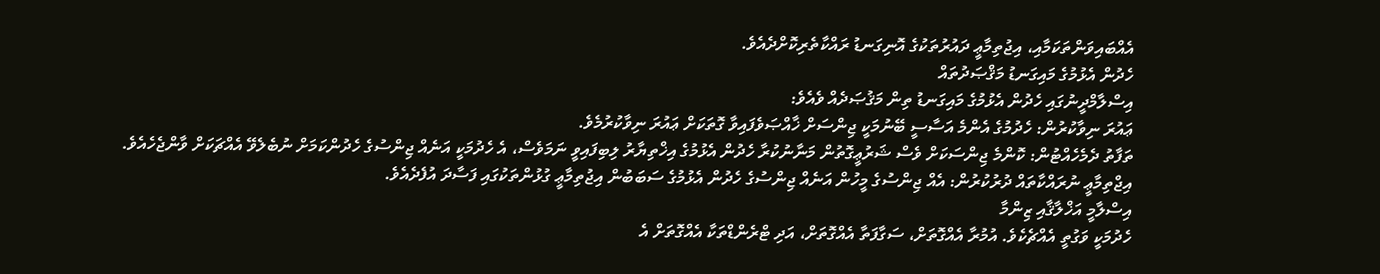އެއްބައިވަންތަކަމާއި، އިޖުތިމާޢީ ދައުރުތަކުގެ އޮނިގަނޑު ރައްކާތެރިކޮށްދެއެވެ.
ހެދުން އެޅުމުގެ މައިގަނޑު މަޤްޞަދުތައް
އިސްލާމްދީނުގައި ހެދުން އެޅުމުގެ މައިގަނޑު ތިން މަޤުޞަދެއް ވެއެވެ:
ޢައުރަ ނިވާކުރުން: ހެދުމުގެ އެންމެ އަސާސީ ބޭނުމަކީ ޖިންސަށް ޚާއްޞަވެފައިވާ ގޮތަކަށް ޢައުރަ ނިވާކުރުމެވެ.
ތަފާތު ދެމެހެއްޓުން: ކޮންމެ ޖިންސަކަށް ވެސް ޝަރުޢީގޮތުން މަނާނުކުރާ ހެދުން އެޅުމުގެ އިޚްތިޔާރު ލިބިފައިވީ ނަމަވެސް، އެ ހެދުމަކީ އަނެއް ޖިންސުގެ ހެދުންކަމަށް ނުބެލެވޭ އެއްޗަކަށް ވާންޖެހެއެވެ.
އިޖްތިމާޢީ ނުރައްކާތައް ދުރުކުރުން: އެއް ޖިންސުގެ މީހުން އަނެއް ޖިންސުގެ ހެދުން އެޅުމުގެ ސަބަބުން އިޖުތިމާޢީ ގުޅުންތަކުގައި ފަސާދަ އުފެދެއެވެ.
އިސްލާމީ އަޚްލާޤާއި ޒިންމާ
ހެދުމަކީ ވަގުތީ އެއްޗެކެވެ. އުމުރާ އެއްގޮތަށް، ސަގާފަތާ އެއްގޮތަށް، އަދި ޓްރެންޑްތަކާ އެއްގޮތަށް އެ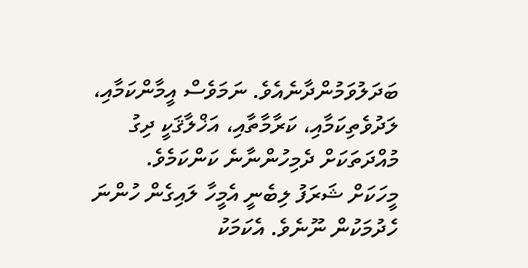ބަދަލުވަމުންދާނެއެވެ. ނަމަވެސް އީމާންކަމާއި، ލަދުވެތިކަމާއި، ކަރާމާތާއި، އަޚްލާޤަކީ ދިގު މުއްދަތަކަށް ދެމިހުންނާނެ ކަންކަމެވެ. މީހަކަށް ޝަރަފު ލިބެނީ އެމީހާ ލައިގެން ހުންނަ ހެދުމަކުން ނޫނެވެ. އެކަމަކު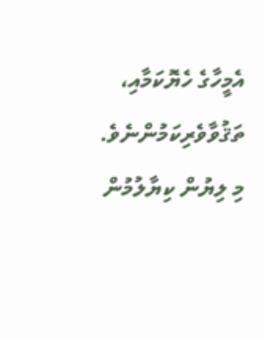އެމީހާގެ ހެޔޮކަމާއި، ތަޤުވާވެރިކަމުންނެވެ.
މި ލިޔުން ކިޔާލުމުން